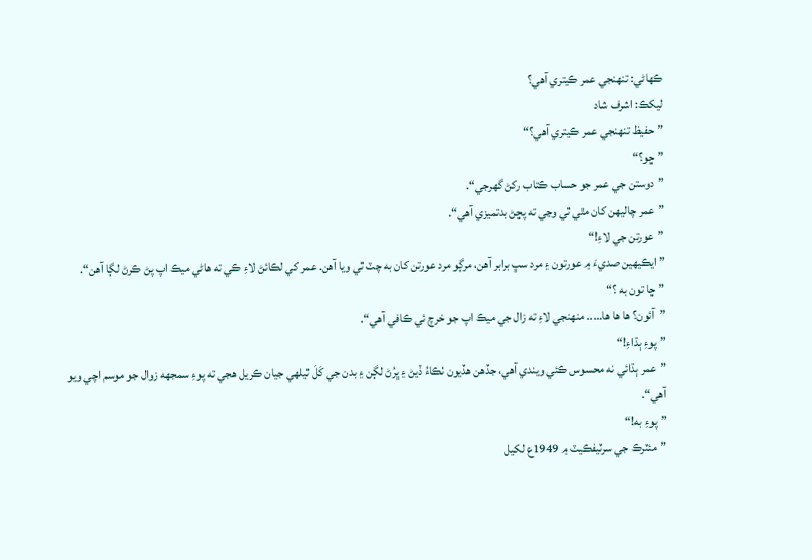ڪهاڻي: تنهنجي عمر ڪيتري آهي؟
ليکڪ: اشرف شاد
”حفيظ تنهنجي عمر ڪيتري آهي؟“
”ڇو؟“
”دوستن جي عمر جو حساب ڪتاب رکڻ گهرجي“.
”عمر چاليهن کان مٿي ٿي وڃي ته پڇڻ بدتميزي آهي“.
”عورتن جي لاءِ!“
”ايڪيهين صديءَ ۾ عورتون ۽ مرد سڀ برابر آهن، مرڳو مرد عورتن کان به چٽ ٿي ويا آهن. عمر کي لڪائڻ لاءِ ڪي ته هاڻي ميڪ اپ پڻ ڪرڻ لڳا آهن“.
”ڇا تون به ؟“
”آئون؟ ها ها ها….. منهنجي لاءِ ته زال جي ميڪ اپ جو خرچ ئي ڪافي آهي“.
”پوءِ ٻڌاءِ!“
”عمر ٻڌائي نه محسوس ڪئي ويندي آهي، جڏهن هڏيون ٺڪاءُ ڏيڻ ۽ ڀرُڻ لڳن ۽ بدن جي کَلَ ٿيلهي جيان ڪريل هجي ته پوءِ سمجهه زوال جو موسم اچي ويو آهي“.
”پوءِ به!“
”مئٽرڪ جي سرٽيفڪيٽ ۾ 1949ع لکيل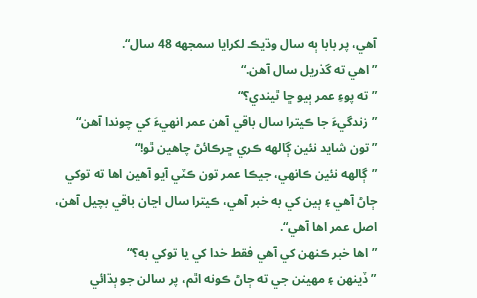آهي، پر بابا ٻه سال وڌيڪ لکرايا سمجهه 48 سال“.
”اهي ته گذريل سال آهن.“
” ته پوءِ عمر ٻيو ڇا ٿيندي؟“
”زندگيءَ جا ڪيترا سال باقي آهن عمر انهيءَ کي چوندا آهن“
”تون شايد نئين ڳالهه ڪري ڇرڪائڻ چاهين ٿو!“
”ڳالهه نئين ڪانهي، جيڪا عمر تون ڪٽي آيو آهين اها ته توکي ڄاڻ آهي ۽ ٻين کي به خبر آهي، ڪيترا سال اڃان باقي بچيل آهن، اصل عمر اها آهي“.
”اها خبر ڪنهن کي آهي فقط خدا کي يا توکي به؟“
”ڏينهن ۽ مهينن جي ته ڄاڻ ڪونه اٿم، پر سالن جو ٻڌائي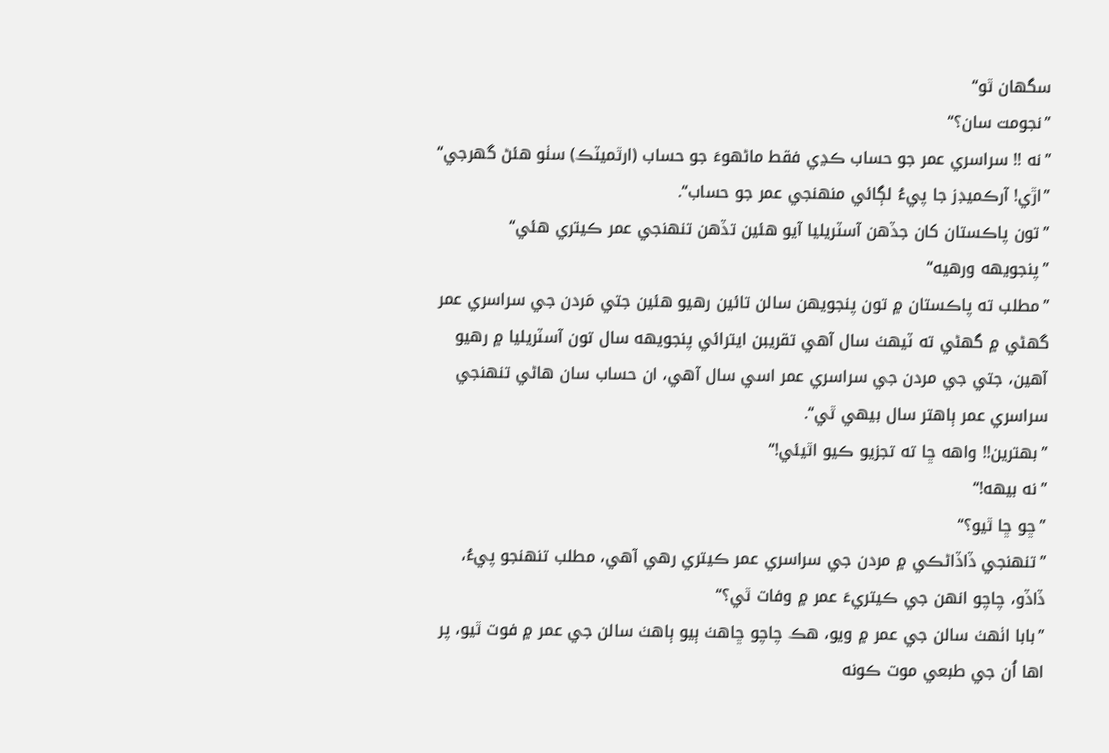سگهان ٿو“
”نجومت سان؟“
”نه !! سراسري عمر جو حساب ڪڍي فقط ماڻهوءَ جو حساب (ارٿميٽڪ) سٺو هئڻ گهرجي“
”اڙي! آرڪميڊز جا پيءُ لڳائي منهنجي عمر جو حساب“.
”تون پاڪستان کان جڏهن آسٽريليا آيو هئين تڏهن تنهنجي عمر ڪيتري هئي“
”پنجويهه ورهيه“
”مطلب ته پاڪستان ۾ تون پنجويهن سالن تائين رهيو هئين جتي مَردن جي سراسري عمر گهڻي ۾ گهڻي ته ٽيهٺ سال آهي تقريبن ايترائي پنجويهه سال تون آسٽريليا ۾ رهيو آهين، جتي جي مردن جي سراسري عمر اسي سال آهي، ان حساب سان هاڻي تنهنجي سراسري عمر ٻاهتر سال بيهي ٿي“.
”بهترين!! واهه ڇا ته تجزيو ڪيو اٿيئي!“
”نه بيهه!“
”ڇو ڇا ٿيو؟“
”تنهنجي ڏاڏاڻڪي ۾ مردن جي سراسري عمر ڪيتري رهي آهي، مطلب تنهنجو پيءُ، ڏاڏو، چاچو انهن جي ڪيتريءَ عمر ۾ وفات ٿي؟“
”بابا اٺهٺ سالن جي عمر ۾ ويو، هڪ چاچو ڇاهٺ ٻيو ٻاهٺ سالن جي عمر ۾ فوت ٿيو، پر اها اُن جي طبعي موت ڪونه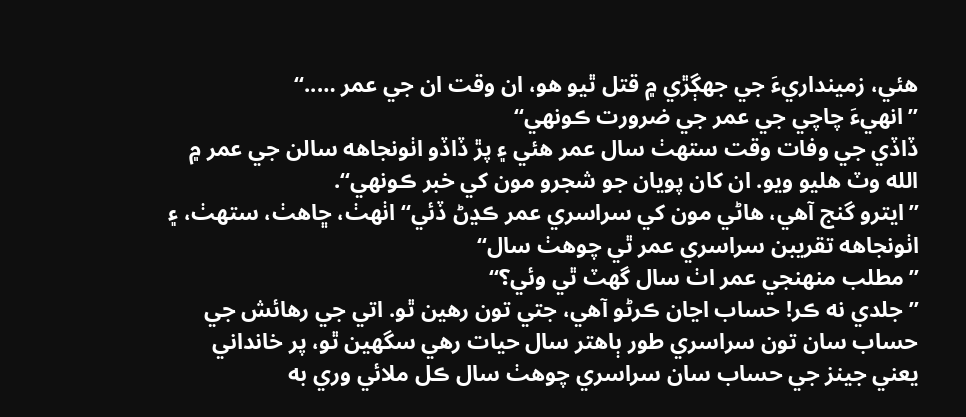هئي، زمينداريءَ جي جهڳڙي ۾ قتل ٿيو هو، ان وقت ان جي عمر …..“
”انهيءَ چاچي جي عمر جي ضرورت ڪونهي“
ڏاڏي جي وفات وقت ستهٺ سال عمر هئي ۽ پڙ ڏاڏو اٺونجاهه سالن جي عمر ۾ الله وٽ هليو ويو. ان کان پويان جو شجرو مون کي خبر ڪونهي“.
”ايترو گنج آهي، هاڻي مون کي سراسري عمر ڪڍڻ ڏئي“ اٺهٺ، ڇاهٺ، ستهٺ، ۽ اٺونجاهه تقريبن سراسري عمر ٿي چوهٺ سال“
”مطلب منهنجي عمر اٺ سال گهٽ ٿي وئي؟“
”جلدي نه ڪر! حساب اڃان ڪرڻو آهي، جتي تون رهين ٿو. اتي جي رهائش جي حساب سان تون سراسري طور ٻاهتر سال حيات رهي سگهين ٿو، پر خانداني يعني جينز جي حساب سان سراسري چوهٺ سال ڪل ملائي وري به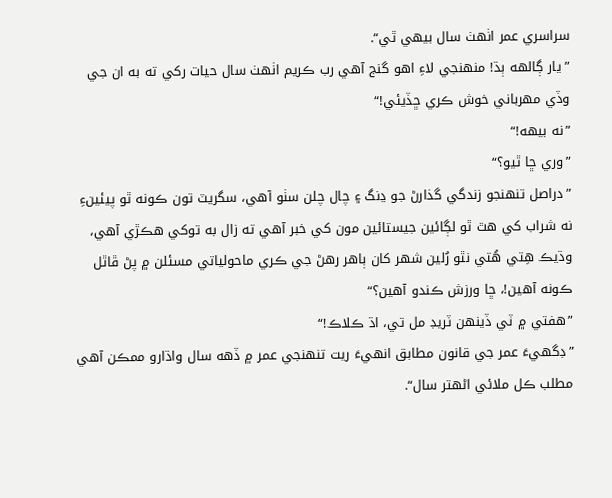سراسري عمر اٺهٺ سال بيهي ٿي“.
”يار ڳالهه ٻڌ! منهنجي لاءِ اهو گنج آهي رب ڪريم اٺهٺ سال حيات رکي ته به ان جي وڏي مهرباني خوش ڪري ڇڏيئي!“
”نه بيهه!“
”وري ڇا ٿيو؟“
”دراصل تنهنجو زندگي گذارڻ جو ڍنگ ۽ چال چلن سٺو آهي، سگريٽ تون ڪونه ٿو پيئينءِ نه شراب کي هٿ ٿو لڳائين جيستائين مون کي خبر آهي ته زال به توکي هڪڙي آهي، وڌيڪ هِتي هُتي نٿو رُلين شهر کان ٻاهر رهڻ جي ڪري ماحولياتي مسئلن ۾ پڻ ڦاٿل ڪونه آهين!، ڇا ورزش ڪندو آهين؟“
”هفتي ۾ ٽي ڏينهن ٽريڊ مل تي، اڌ ڪلاڪ!“
”ڊگهيءَ عمر جي قانون مطابق انهيءَ ريت تنهنجي عمر ۾ ڏهه سال واڌارو ممڪن آهي مطلب ڪل ملائي اڻهتر سال“.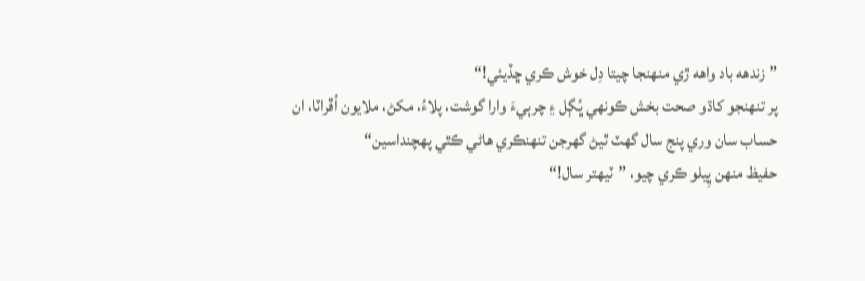”زندهه باد واهه ڙي منهنجا چيتا دِل خوش ڪري ڇڏيئي!“
پر تنهنجو کاڌو صحت بخش ڪونهي ڀُڳل ۽ چرٻيءَ وارا گوشت، پلاءُ، مکڻ، ملايون اُڦراٽا، ان حساب سان وري پنج سال گهٽ ٿيڻ گهرجن تنهنڪري هاڻي ڪٿي پهچنداسين“
حفيظ منهن ڀِيلو ڪري چيو، ”ٽيهتر سال!“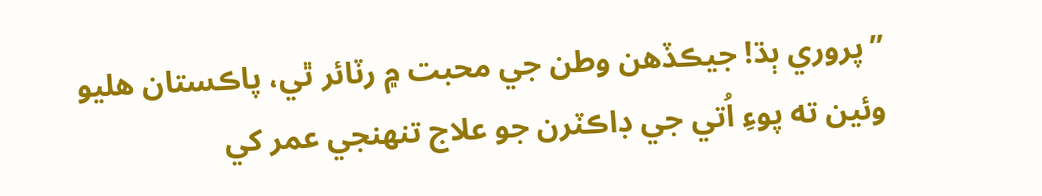”پروري ٻڌ! جيڪڏهن وطن جي محبت ۾ رٽائر ٿي، پاڪستان هليو وئين ته پوءِ اُتي جي ڊاڪٽرن جو علاج تنهنجي عمر کي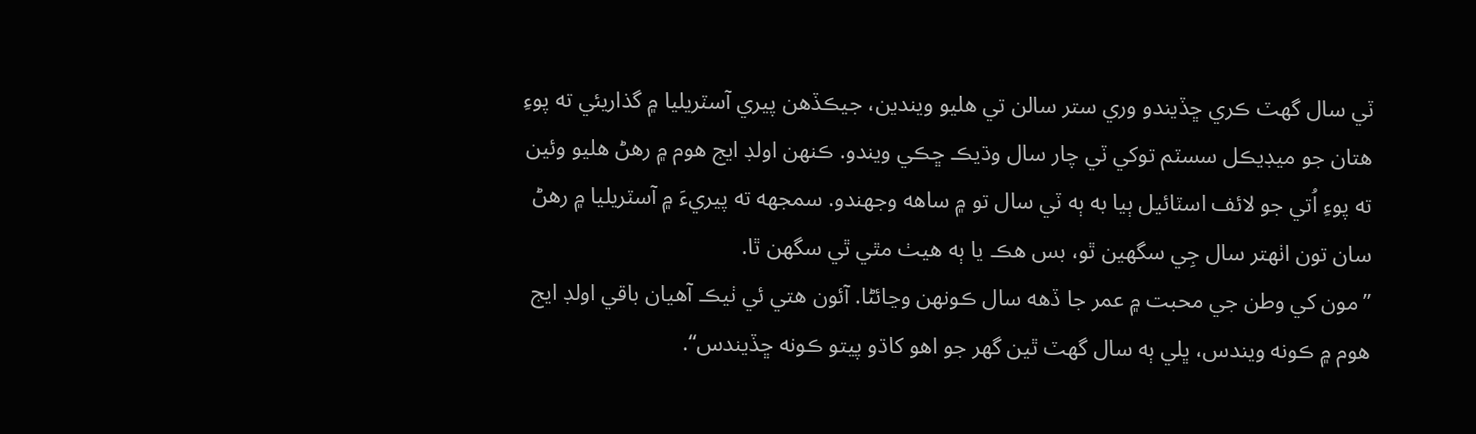ٽي سال گهٽ ڪري ڇڏيندو وري ستر سالن تي هليو ويندين، جيڪڏهن پيري آسٽريليا ۾ گذاريئي ته پوءِ هتان جو ميڊيڪل سسٽم توکي ٽي چار سال وڌيڪ ڇڪي ويندو. ڪنهن اولڊ ايج هوم ۾ رهڻ هليو وئين ته پوءِ اُتي جو لائف اسٽائيل ٻيا به ٻه ٽي سال تو ۾ ساهه وجهندو. سمجهه ته پيريءَ ۾ آسٽريليا ۾ رهڻ سان تون اٺهتر سال جِي سگهين ٿو، بس هڪ يا ٻه هيٺ مٿي ٿي سگهن ٿا.
”مون کي وطن جي محبت ۾ عمر جا ڏهه سال ڪونهن وڃائڻا. آئون هتي ئي ٺيڪ آهيان باقي اولڊ ايج هوم ۾ ڪونه ويندس، ڀلي ٻه سال گهٽ ٿين گهر جو اهو کاڌو پيتو ڪونه ڇڏيندس“.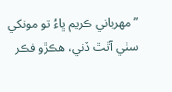”مهرباني ڪريم ڀاءُ تو مونکي سٺي آٿٿ ڏني، هڪڙو فڪر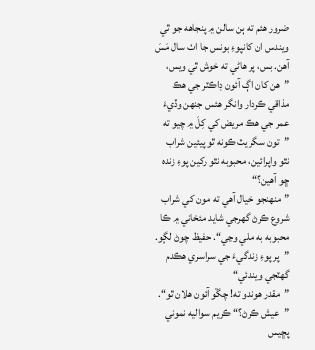ضرور هئم ته ٻن سالن ۾ پنجاهه جو ٿي ويندس ان کانپوءِ بونس جا اٺ سال مَسَ آهن. بس، پر هاڻي ته خوش ٿي ويس،
”هن کان اڳ آئون ڊاڪٽر جي هڪ مذاقي ڪردار وانگر هئس جنهن وڏيءَ عمر جي هڪ مريض کي کِلَ ۾ چيو ته ”تون سگريٽ ڪونه ٿو پيئين شراب نٿو واپرائين، محبوبه نٿو رکين پوءِ زنده ڇو آهين؟“
”منهنجو خيال آهي ته مون کي شراب شروع ڪرڻ گهرجي شايد مئخاني ۾ ڪا محبوبه به ملي وڃي“. حفيظ چوڻ لڳو.
”پر پوءِ زندگيءَ جي سراسري هڪدم گهٽجي ويندئي“
”مقدر هوندو ته! چڱو آئون هلان ٿو“.
”عيش ڪرڻ؟“ ڪريم سواليه نموني پڇيس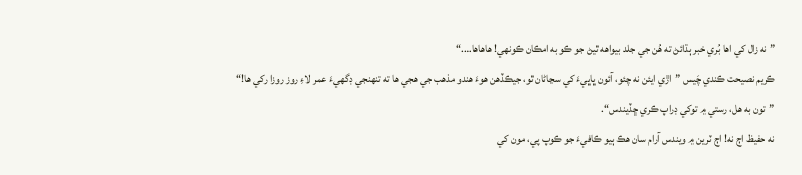”نه زال کي اها بُري خبر ٻڌائڻ ته هُن جي جلد بيواهه ٿيڻ جو ڪو به امڪان ڪونهي! هاهاها….“
ڪريم نصيحت ڪندي چَيس ”اڙي ايئن نه چئو، آئون ڀاڀيءَ کي سڃاڻان ٿو، جيڪڏهن هوءَ هندو مذهب جي هجي ها ته تنهنجي ڊگهيءَ عمر لاءِ روز روزا رکي ها!“
”تون به هل، رستي ۾ توکي ڊراپ ڪري ڇڏيندس“.
نه حفيظ اڄ نه! اڄ ٽرين ۾ ويندس آرام سان هڪ ٻيو ڪافيءَ جو ڪوپ پي، مون کي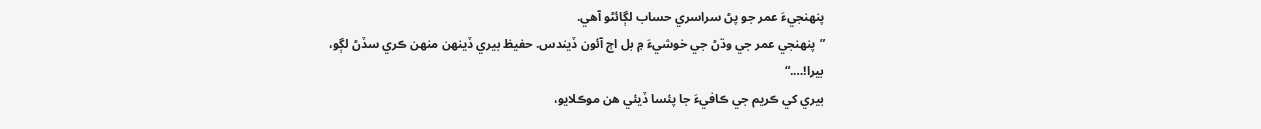پنهنجيءَ عمر جو پڻ سراسري حساب لڳائڻو آهي.
”پنهنجي عمر جي وڌڻ جي خوشيءَ ۾ بل اڄ آئون ڏيندس. حفيظ بيري ڏينهن منهن ڪري سڏڻ لڳو،
بيرا!….“
بيري کي ڪريم جي ڪافيءَ جا پئسا ڏيئي هن موڪلايو،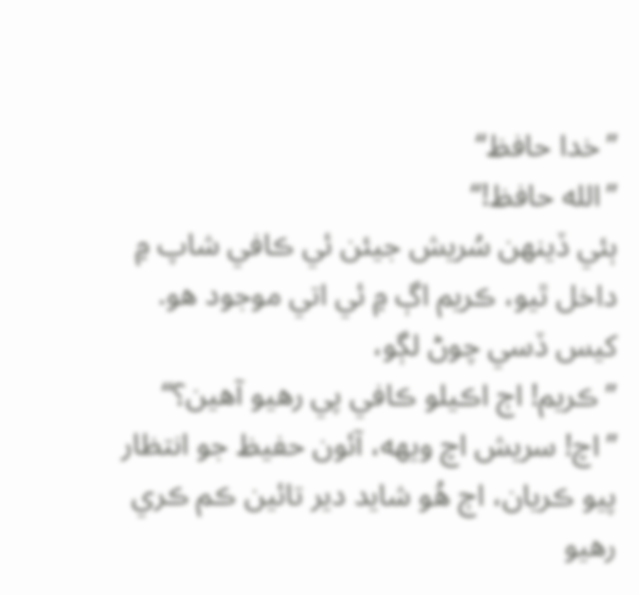”خدا حافظ“
”الله حافظ!“
ٻئي ڏينهن سُريش جيئن ئي ڪافي شاپ ۾ داخل ٿيو، ڪريم اڳ ۾ ئي اتي موجود هو. کيس ڏسي چوڻ لڳو،
”ڪريم! اڄ اڪيلو ڪافي پي رهيو آهين؟“
”اچ! سريش اچ ويهه، آئون حفيظ جو انتظار پيو ڪريان، اڄ هُو شايد دير تائين ڪم ڪري رهيو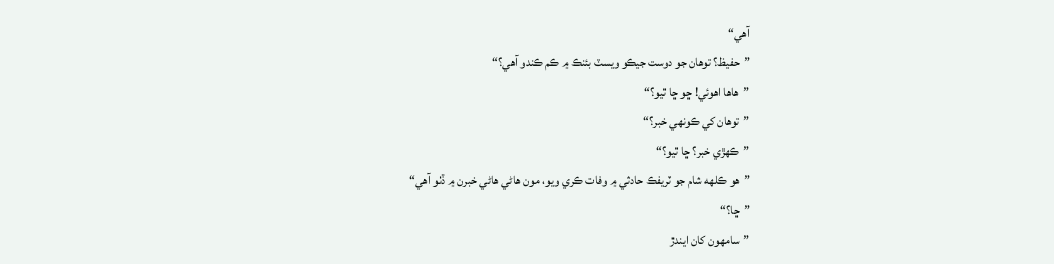آهي“
”حفيظ؟ توهان جو دوست جيڪو ويسٽ بئنڪ ۾ ڪم ڪندو آهي؟“
”هاها اهوئي! ڇو ڇا ٿيو؟“
”توهان کي ڪونهي خبر؟“
”ڪهڙي خبر؟ ڇا ٿيو؟“
”هو ڪلهه شام جو ٽريفڪ حادثي ۾ وفات ڪري ويو، مون هاڻي هاڻي خبرن ۾ ڏٺو آهي“
”ڇا؟“
”سامهون کان ايندڙ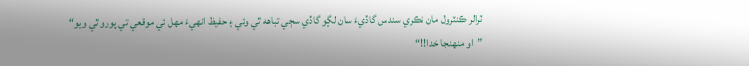ٽرالر ڪنٽرول مان نڪري سندس گاڏيءَ سان لڳو گاڏي سڄي تباهه ٿي وئي ۽ حفيظ انهيءَ مهل ئي موقعي تي پورو ٿي ويو“
”او منهنجا خدا!!“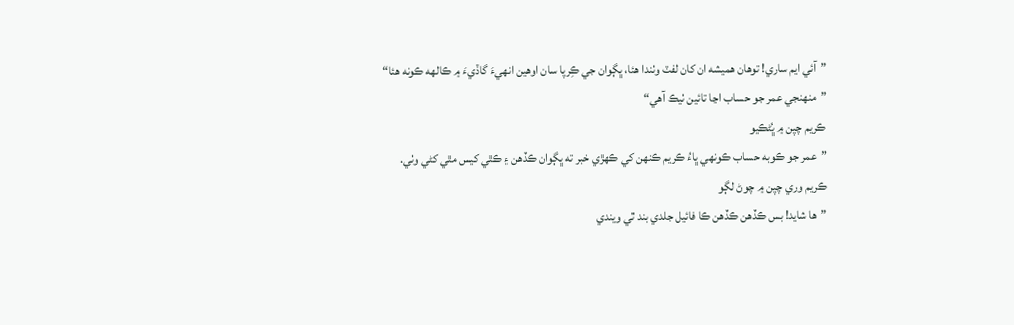”آئي ايم ساري! توهان هميشه ان کان لفٽ وٺندا هئا، ڀڳوان جي ڪِرپا سان اوهين انهيءَ گاڏيءَ ۾ ڪالهه ڪونه هئا“
”منهنجي عمر جو حساب اڃا تائين ٺيڪ آهي“
ڪريم چپن ۾ ڀُڻڪيو
”عمر جو ڪوبه حساب ڪونهي ڀاءُ ڪريم ڪنهن کي ڪهڙي خبر ته ڀڳوان ڪڏهن ۽ ڪٿي کيس مٿي کڻي وٺي.
ڪريم وري چپن ۾ چوڻ لڳو
”ها شايد! بس ڪڏهن ڪڏهن ڪا فائيل جلدي بند ٿي ويندي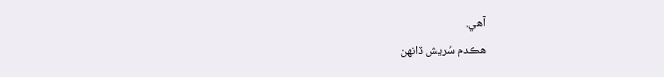آهي.
هڪدم سُريش ڏانهن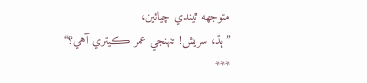متوجهه ٿيندي چيائين،
”ٻڌ، سريش! تنهنجي عمر ڪيتري آهي؟“
***